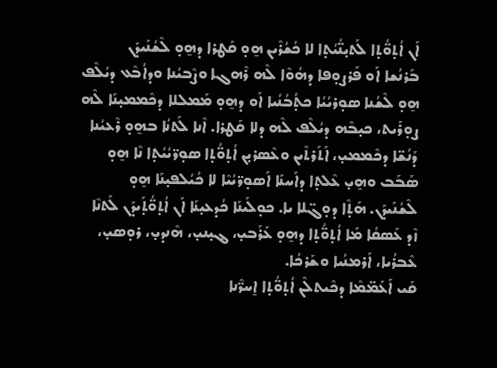ܐܰܢ ܐܳܬ̣ܘ̈ܳܬ̣ܐ ܠܰܬܝ̣ܢ̈ܳܝܳܬ̣ܐ ܠܐ ܟܳܫܳܪܶܝܢ ܗ̱ܘ̣ ܩܰܛܪܐ ܕܗ̱ܘ̣ ܠܶܫܳܢܰܝܕܰܢ
ܒܰܪܢܳܫܐ ܐܰܘ ܦܰܪܨܘ̣ܦܐ ܕܗܳܘܶܐ ܠܶܗ ܪܶܗܓܐ ܘܨܶܒܝܳܢܐ ܘܕܐܳܒܶܥ ܕܝܳܠܶܦ ܗ̱ܘ̣ ܠܶܫܳܢܐ ܣܘ̣ܪܝܳܝܳܐ ܟܬ̣ܳܒܳܢܳܝܐ ܐܰܘ ܕܗ̱ܘ̣ ܡܰܡܠܠܐ ܕܟܶܡܡܝ̣ܢܰܐ ܠܶܗ ܨܘ̣ܪܰܝܬ، ܟܝ̣ܒܶܗ ܕܝܳܠܶܦ ܠܶܗ ܕܠܐ ܩܰܛܪܐ. ܐܶܢܐ ܠܰܬܢܳܐ ܒܗ̱ܘ̣ ܪܶܥܝܳܢܐ ܕܰܢܳܫ̈ܐ ܕܟܶܡܡܝ̣، ܐܰܬܰܪܬܶܝܢ ܘܥܶܣܪܝ̣ܢ ܐܳܬ̣ܘ̈ܳܬ̣ܐ ܣܘ̣ܪ̈ܝܳܝܳܬ̣ܐ ܢܶܐ ܗ̱ܘ̣ ܣܰܒܰܒ ܘܗ̱ܝ̣ ܥܶܠܬ̣ܐ ܕܐܰܚܢܰܐ ܐܰܣܘ̣ܪ̈ܝܳܝܶܐ ܠܐ ܟܳܝܳܠܦܝ̣ܢܰܐ ܗ̱ܘ̣ ܠܶܫܳܢܰܝܕܰܢ. ܗܰܬ̣ܶܐ ܕܘ̣ܓ̈ܠܐ ܝܐ. ܟܘ̣ܠܰܝܢܰܐ ܟܳܕܥܝ̣ܢܰܐ ܐܰܢ ܐܳܬ̣ܘ̈ܳܬ̣ܰܝܕܰܢ ܠܰܬܢܶܐ ܙܶܕ ܥܰܣܩܳܐ ܡܰܐ ܐܳܬ̣ܘ̈ܳܬ̣ܐ ܕܗ̱ܘ̣ ܥܰܪܰܒܝ̣، ܔܝ̣ܢܝ̣، ܗܶܢܕܝ̣، ܪܘ̣ܣܝ̣، ܥܶܒܪܳܝܐ، ܐܰܪܡܢܳܝܐ ܘܫܰܪܟܳܐ.
ܩܰܝ ܐܰܥܰܡ̈ܡܶܐ ܕܟܶܝܬܠܶܢ ܐܳܬ̣ܘ̈ܳܬ̣ܐ ܐ̱ܚܪ̈ܶܢܐ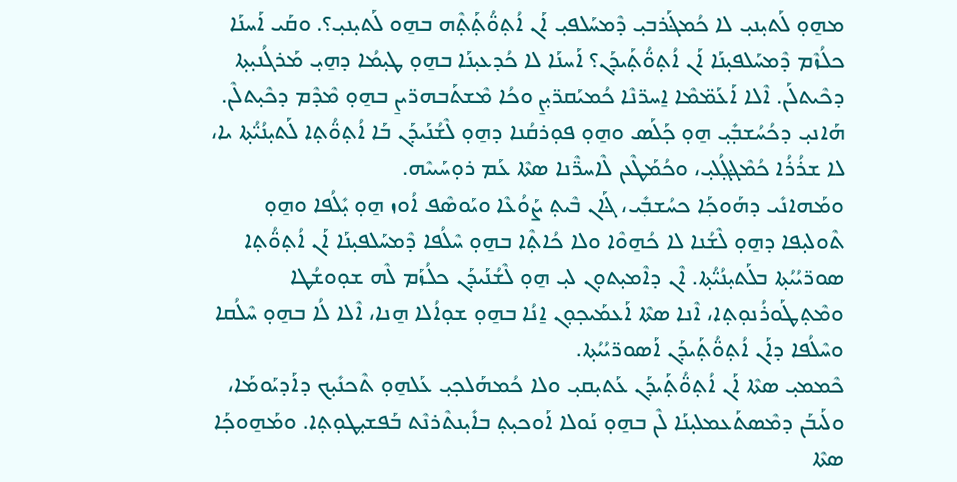ܡܗ̱ܘ̣ ܠܰܬܝ̣ܢܝ̣ ܠܐ ܟܳܡܔܰܪܒܝ̣ ܕܶܡܚܰܠܦܝ̣ ܐܰܢ ܐܳܬ̣ܘ̈ܳܬ̣ܰܬ̣ܶܗ ܒܗ̱ܘ ܠܰܬܝ̣ܢܝ̣؟. ܘܩܰܝ ܐܰܚܢܰܐ ܟܠܳܙܶܡ ܕܶܡܚܰܠܦܝ̣ܢܰܐ ܐܰܢ ܐܳܬ̣ܘ̈ܳܬ̣ܰܝܕܰܢ؟ ܐܰܚܢܰܐ ܠܐ ܟܳܕܥܝ̣ܢܰܐ ܒܗ̱ܘ̣ ܛܝ̣ܡܳܐ ܕܗ̱ܝ̣ ܡܰܪܓܳܢܝ̣ܬ̣ܐ ܕܟܶܝܬܠܰܢ. ܐܶܠܐ ܐܰܥܰܡ̈ܡܶܐ ܐ̱ܚܪ̈ܢܶܐ ܟܳܡܝܰܩܪ̈ܝ̣ܢ̱ ܘܟܳܐ ܡܶܫܬܰܒܗܪ̈ܝܢ̱ ܒܗ̱ܘ̣ ܡܶܕܶܡ ܕܟܶܝ̣ܬܠܶܢ. ܗܰܐܢܝ̣ ܕܟܳܚܳܫܒ̣ܺܝ̣ ܗ̱ܘ̣ ܟ̣ܰܠܰܣ ܘܗ̱ܘ̣ ܦܘ̣ܪܩܳܢܐ ܕܗ̱ܘ̣ ܠܶܫܳܢܰܝܕܰܢ ܒܰܐ ܐܳܬ̣ܘ̈ܳܬ̣ܐ ܠܰܬܝ̣ܢܳܝ̈ܳܬ̣ܐ ܝܐ، ܠܐ ܫܪܳܪܳܐ ܟܳܡܶܔܓ̣ܳܠܝ̣، ܘܟܳܡܰܛܶܥܢ ܠܶܐܚܪ̈ܶܢܐ ܣܬܶܐ ܥܰܡ ܪܘ̣ܚܰܝܝܶܗ.
ܘܡܰܗܐܢܺܝ ܕܗܰܘܟ݂ܰܐ ܟܚܳܫܒ݂ܺܝ، ܔܰܐܢ ܒܶܝܬ̣ ܨܰܘܳܥܶܐ ܘܝܰܘܣܶܦ ܐܳܘܙ ܗ̱ܘ̣ ܝ̣ܺܠܳܦܐ ܘܗ̱ܘ̣ ܬܶܘܠܝ̣ܦܐ ܕܗ̱ܘ̣ ܠܶܫܳܢܐ ܠܐ ܟܳܗ̱ܘܶܐ ܘܠܐ ܟܳܐܬ̣ܶܐ ܒܗ̱ܘ̣ ܚܶܠܳܦܐ ܕܶܡܚܰܠܦܝ̣ܢܰܐ ܐܰܢ ܐܳܬ̣ܘ̈ܳܬ̣ܐ ܣܘܪ̈ܝܳܝܳܬ̣ܐ ܒܠܰܬܝ̣ܢܳܝ̈ܳܬ̣ܐ. ܐܶܢ ܕܐܶܡܝ̣ܬܘ̣ܢ ܠܝ̣ ܗ̱ܘ̣ ܠܶܫܳܢܰܝܕܰܢ ܟܠܳܙܰܡ ܠܶܗ ܫܘ̣ܘܫܳܛܐ ܘܡܶܬ̣ܛܰܘܪܳܢܘ̣ܬ̣ܐ، ܐܶܢܐ ܣܬܶܐ ܐܰܥܡܰܝܟ̣ܘ̣ܢ ܐ̱ܢܳܐ ܒܗ̱ܘ̣ ܫܘ̣ܐܳܠܐ ܗ̱ܢܐ، ܐܶܠܐ ܠܳܐ ܒܗ̱ܘ̣ ܚܶܠܳܩܐ ܘܚܶܠܳܦܐ ܕܐܰܢ ܐܳܬ̣ܘ̈ܳܬ̣ܰܝܕܰܢ ܐܰܣܘܪ̈ܝܳܝܳܬ̣ܐ.
ܟܶܡܡܝ̣ ܣܬܶܐ ܐܰܢ ܐܳܬ̣ܘ̈ܳܬ̣ܰܝܕܰܢ ܥܰܬܝ̣ܩܝ̣ ܘܠܐ ܟܳܡܗܰܠܟ̣ܝ̣ ܥܰܠܗ̱ܘ̣ ܬܶܟܢܺܝ̣ܟ ܕܐܰܕܝܰܘܡܰܐ، ܘܠܰܝܒܰܢ ܕܡܶܣܬܰܥܡܠܝ̣ܢܰܐ ܠܶܢ ܒܗ̱ܘ̣ ܢܰܘܠܐ ܐܰܘܟܝ̣ܬ̣ ܒܐܺܝ̣ܢܬܶܪܢܶܬ ܒܰܦܫܝ̣ܛܘ̣ܬ̣ܐ. ܘܡܰܗ̱ܘܟ̣ܰܐ ܣܬܶܐ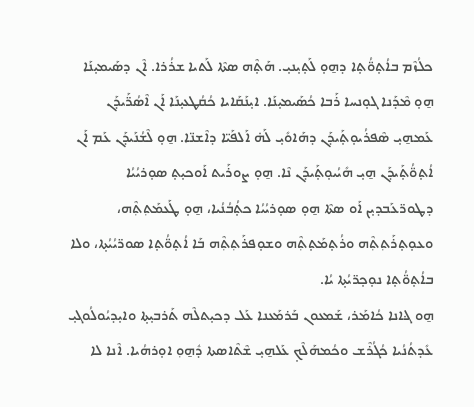ܟܠܳܙܶܡ ܒܐܳܬ̣ܘ̈ܳܬ̣ܐ ܕܗ̱ܘ̣ ܠܰܬ̣ܝ̣ܢܝ̣. ܗܰܬ̣ܶܗ ܣܬܶܐ ܠܰܬܝܐ ܫܪܳܪܐ. ܐܶܢ ܕܣܰܝܡܝ̣ܢܰܐ ܗ̱ܘ̣ ܡܶܕܰܢܐ ܓܘ̣ܢܚܐ ܪܰܒܐ ܟܳܣܰܝܡܝ̣ܢܰܐ. ܐܝ̣ܢܰܩܰܐܝܐ ܟܳܩܳܛܥܝ̣ܢܰܐ ܐܰܢ ܐܶܣܳܪ̈ܰܝܕܰܢ ܥܰܡܗ̱ܝ̣ ܣܶܦܪܳܝܘ̣ܬ̣ܰܝܕܰܢ ܕܗܰܐܘܺܝ̣ ܠܰܗ̇ ܐܰܠܦܰܝ̈ܐ ܕܐܶܫܢ̈ܐ. ܗ̱ܘ̣ ܠܶܫܳܢܰܝܕܰܢ ܥܰܡ ܐܰܢ ܐܳܬ̣ܘ̈ܳܬ̣ܰܝܕܰܢ ܗ̱ܝ̣ ܗܺܝܳܝܘ̣ܬ̣ܰܝܕܰܢ ܢܶܐ. ܗ̱ܘ̣ ܨܘܪܰܝܬ ܐܰܘܟܝ̣ܬ̣ ܣܘ̣ܪܝܳܝܳܐ ܕܛܘܪ̈ܥܰܒܕܝ̣ܢ ܐܰܘ ܣܬܶܐ ܗ̱ܘ̣ ܣܘ̣ܪܝܳܝܳܐ ܟܬ̣ܳܒܳܢܳܝܐ، ܗ̱ܘ̣ ܛܰܥܡܰܬ݂ܬ݂ܶܗ، ܘܥܘ̣ܬ̣ܪܰܬ݂ܬ݂ܶܗ ܘܪܳܬ̣ܡܰܬ̣ܬ݂ܶܗ ܘܫܘ̣ܦܪܰܬ݂ܬ݂ܶܗ ܒܰܐ ܐܳܬ̣ܘ̈ܳܬ̣ܐ ܣܘܪ̈ܝܳܝܳܬ̣ܐ، ܘܠܐ ܒܐܳܬ̣ܘ̈ܳܬ̣ܐ ܢܘ̣ܟ̣ܪ̈ܝܳܬ̣ܐ ܝܳܐ.
ܗ̱ܘ ܔܐܢܐ ܟܳܐܡܰܪ، ܫܰܡܥܘܢ ܒܰܪܡܰܥܢܐ ܥܰܠ ܕܟܝ̣ܬܠܶܗ ܬܰܪܒܝ̣ܬ̣ܐ ܘܐܝ̣ܕܝܳܘܠܳܘܓܝ̣ ܥܺܕܬܳܢܳܝܐ ܟܳܓܳܪܶܫ ܘܟܳܡܗܰܠܶܟ̣ ܥܰܠܗ̱ܝ̣ ܫܶܬܶܐܣܬܐ ܕܽܗ̱ܘ݂ ܐܘ̣ܪܗܳܝܐ. ܐܶܢܐ ܠܐ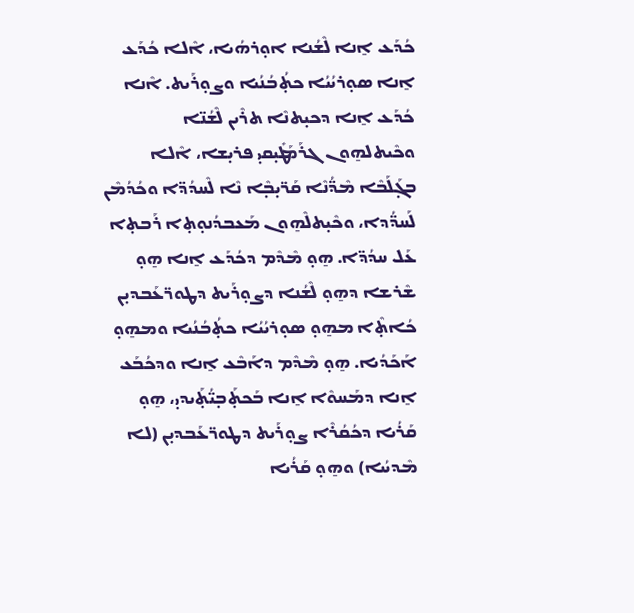ܟܳܕܰܥ ܐ̱ܢܐ ܠܶܫܳܢܐ ܐܘ̣ܪܗܳܝܐ، ܐܶܠܐ ܟܳܕܰܥ ܐ̱ܢܐ ܣܘ̣ܪܝܳܝܳܐ ܟܬ̣ܳܒܳܢܳܝܐ ܘܨܘ̣ܪܰܝܬ. ܐܶܢܐ ܟܳܕܰܥ ܐ̱ܢܐ ܕܟܝ̣ܬܢܶܐ ܬܪܶܝܢ ܠܶܫܳܢ̈ܐ ܘܟܶܝܬܠܗ̱ܘܢ ܓܪܰܡܰܛܺܝ̣ܩܝ̣ ܦܪܝ̣ܫܐ، ܐܶܠܐ ܒܓ̣ܰܠܰܒܶܐ ܡܶܕ̈ܳܢܶܐ ܩܰܪ̈ܝ̣ܒ̣ܶܐ ܢܶܐ ܠܶܚܕܳܕ̈ܐ ܘܟܳܕܳܡܶܢ ܠܰܚܕ̈ܳܕܐ، ܘܟܶܝ̣ܬܠܶܗ̱ܘܢ ܡܰܥܒܕܳܢܘ̣ܬ̣ܐ ܪܰܒܬ̣ܐ ܥܰܠ ܚܕܳܕ̈ܐ. ܗ̱ܘ̣ ܡܶܕܶܡ ܕܟܳܕܰܥ ܐ̱ܢܐ ܗ̱ܘ̣ ܫܶܪܫܐ ܕܗ̱ܘ̣ ܠܶܫܳܢܐ ܕܨܘ̣ܪܰܝܬ ܕܛܘܪ̈ܥܰܒܕܝ̣ܢ ܟܳܐܬ̣ܶܐ ܡܗ̱ܘ̣ ܣܘ̣ܪܝܳܝܳܐ ܟܬ̣ܳܒܳܢܳܝܐ ܘܡܗ̱ܘ̣ ܐܰܟܰܕܳܝܐ. ܗ̱ܘ̣ ܡܶܕܶܡ ܕܐܰܒܶܥ ܐ̱ܢܐ ܘܕܟܳܒܰܥ ܐ̱ܢܐ ܕܡܰܚܘܶܐ ܐ̱ܢܐ ܒܰܟܬ̣ܰܒ̣ܝ̈ܳܬ̣ܰܝܕܝ̣، ܗ̱ܘ̣ ܩܰܪܳܝܐ ܕܟܳܩܳܪܶܐ ܨܘ̣ܪܰܝܬ ܕܛܘܪ̈ܥܰܒܕܝ̣ܢ (ܠܐ ܡܶܕܝܳܝܐ) ܘܗ̱ܘ̣ ܩܰܪܳܝܐ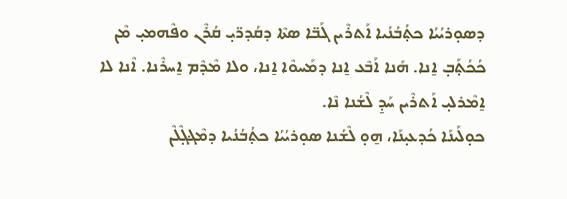ܕܣܘ̣ܪܝܳܝܳܐ ܟܬ̣ܳܒܳܢܳܝܐ ܐܰܬܪܶܝܢ ܓܰܒ̈ܐ ܣܬܶܐ ܕܩܳܕܪ̈ܝ̣ ܩܳܪܶܢ ܘܦܶܗܡܝ̣ ܡܶܢ ܟܳܟܳܬ̣ܰܒ̣ ܐ̱ܢܐ. ܗܰܢܐ ܐܰܒܶܥ ܐ̱ܢܐ ܕܡܰܚܘܶܐ ܐ̱ܢܐ، ܘܠܐ ܡܶܕܶܡ ܐ̱ܚܪܶܢܐ. ܐܶܢܐ ܠܐ ܐ̱ܡܶܪܠܝ̣ ܐܰܬܪܶܝܢ ܚܰܕ̱ ܠܶܫܳܢܐ ܢܶܐ.
ܟܘ̣ܠܰܝܢܰܐ ܟܳܕܥܝ̣ܢܰܐ، ܗ̱ܘ̣ ܠܶܫܳܢܐ ܣܘ̣ܪܝܳܝܳܐ ܟܬ̣ܳܒܳܢܳܝܐ ܕܡܶܔܓ̣ܶܠܶܢ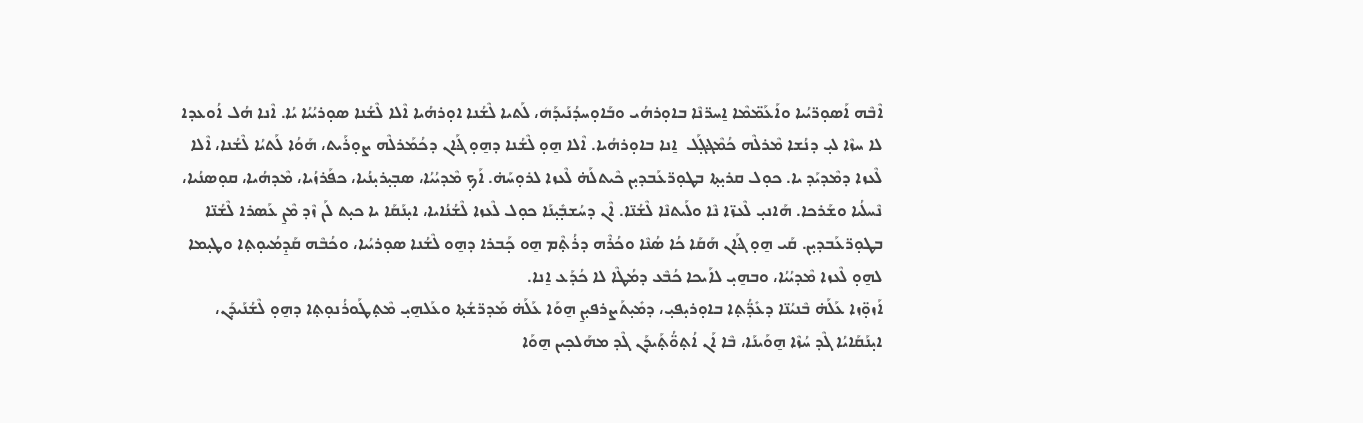ܐܶܒܶܗ ܐܰܣܘ̣ܪ̈ܝܳܝܐ ܘܐܰܥܰܡ̈ܡܶܐ ܐ̱ܚܪ̈ܢܶܐ ܒܐܘ̣ܪܗܳܝ ܘܒܰܐܘ̣ܚܕܳܢܰܝܕܰܗܿ، ܠܰܬܝܐ ܠܶܫܳܢܐ ܐܘ̣ܪܗܳܝܐ ܐܶܠܐ ܠܶܫܳܢܐ ܣܘ̣ܪܝܳܝܳܐ ܝܳܐ. ܐܶܢܐ ܗܳܠ ܐܳܘܥܕܐ ܠܐ ܚܙܶܐ ܠܝ̣ ܕܢܳܫܐ ܡܶܪܠܶܗ ܟܳܡܶܔܓ̣ܰܠ  ܐ̱ܢܐ ܒܐܘ̣ܪܗܳܝܐ. ܐܶܠܐ ܗ̱ܘ̣ ܠܶܫܳܢܐ ܕܗ̱ܘ̣ ܔܰܐܢ ܕܟܳܡܰܪܠܶܗ ܨܘ̣ܪܰܝܬ، ܗܰܘܳܐ ܠܰܬܝܳܐ ܠܶܫܳܢܐ، ܐܶܠܐ ܠܶܥܙܐ ܕܡܶܕܝܰܕ ܝܐ. ܟܘ̣ܠ ܩܪܝ̣ܬ̣ܐ ܒܛܘ̣ܪ̈ܥܰܒܕܝ̣ܢ ܟܶܝܬܠܰܗ̇ ܠܶܥܙܐ ܠܪܘ̣ܚܰܗ̇. ܐܰܟ̣ ܡܶܕܝܳܝܳܐ، ܣܒ̣ܝ̣ܪܝ̣ܢܳܝܐ، ܟܦܰܪܙܳܝܐ، ܡܶܕܗܳܝܐ، ܩܘ̣ܣܢܳܝܐ، ܢܶܚܠܳܝܐ ܘܫܰܪܟܐ. ܗܰܐܢܝ̣ ܠܶܥܙ̈ܐ ܢܶܐ ܘܠܰܝܬܢܶܐ ܠܶܫܳܢ̈ܐ. ܐܶܢ ܕܚܳܫܒ̣ܺܝ̣ܢܰܐ ܟܘ̣ܠ ܠܶܥܙܐ ܠܶܫܳܢܳܐܝܐ، ܐܝ̣ܢܰܩܰܐ ܝܐ ܟܝ̣ܬ ܠܰܢ ܙܶܕ ܡܶܢ̱ ܥܰܣܪܐ ܠܶܫܳܢ̈ܐ ܒܛܘ̣ܪ̈ܥܰܒܕܝ̣ܢ. ܩܰܝ ܗ̱ܘ̣ ܔܰܐܢ ܗܰܩܰܐ ܟܳܐ ܣܳܢܶܐ ܘܟܳܪܶܗ ܕܪܳܬ̣ܶܡ ܗ̱ܘ ܟ̣ܰܒܪܐ ܕܗ̱ܘ ܠܶܫܳܢܐ ܣܘ̣ܪܝܳܝܐ، ܘܟܳܒܶܗ ܩܰܕ̱ܡܳܝܘ̣ܬ̣ܐ ܘܛܝ̣ܡܐ ܠܗ̱ܘ̣ ܠܶܥܙܐ ܡܶܕܝܳܝܳܐ، ܘܒܗ̱ܝ̣ ܠܐܰܝܟܐ ܟܳܒܶܥ ܕܡܳܛܶܐ ܠܐ ܟܳܕܰܥ ܐ̱ܢܐ.
ܐܰܙܘ̣̈ܙܐ ܥܰܠܰܗ̇ ܒܶܢܝܳܢ̈ܐ ܕܥܺܕ̈ܳܬ̣ܐ ܒܐܘ̣ܪܝ̣ܦܝ̣، ܕܡܺܝ̣ܬܰܨܪܦܝ̣ܢ̱ ܗ̱ܘܰܐ ܥܰܠܰܗ̇ ܡܰܕܪ̈ܫܳܬ̣ܐ ܘܥܰܠܗ̱ܝ̣ ܡܶܬ̣ܛܰܘܪܳܢܘ̣ܬ̣ܐ ܕܗ̱ܘ̣ ܠܶܫܳܢܰܝܕܰܢ، ܐܝ̣ܢܰܩܰܐܝܳܐ ܓܶܕ ܚܳܙܶܐ ܗ̱ܘܰܝܢܰܐ، ܒܶܐ ܐܰܢ ܐܳܬ̣ܘ̈ܳܬ̣ܰܝܕܰܢ ܓܶܕ ܡܗܰܠܟ̣ܝܢ ܗ̱ܘܰܐ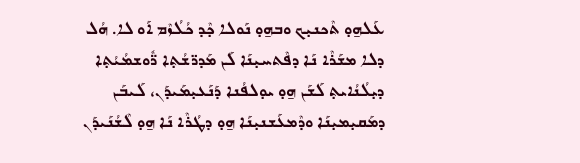ܥܰܠܗ̱ܘ̣ ܬܶܟܢܝ̣ܟ ܘܒܗ̱ܘ̣ ܢܰܘܠܐ ܟ̣ܶܕ ܟܳܠܳܙܶܡ ܐܰܘ ܠܐ. ܗܳܠ ܕܠܐ ܡܫܰܪܶܐ ܢܰܐ ܕܦܶܬܚܝ̣ܢܰܐ ܠܰܢ ܡܰܕܪ̈ܫܳܬ̣ܐ ܪ̈ܽܘܫܡܳܝܳܬ̣ܐ ܕܝ̣ܠܳܢܳܐܝܬ̣ ܠܰܫܰܢ ܗ̱ܘ̣ ܝܘ̣ܠܦܳܢܐ ܕܰܢܰܥܝ̣ܡܰܝܕܰܢ، ܠܰܝܒܰܢ ܕܡܰܩܝ̣ܡܝ̣ܢܰܐ ܘܕܶܡܥܰܫܢܝ̣ܢܰܐ ܗ̱ܘ̣ ܕܛܳܪܶܐ ܢܰܐ ܗ̱ܘ̣ ܠܶܫܳܢܰܝܕܰܢ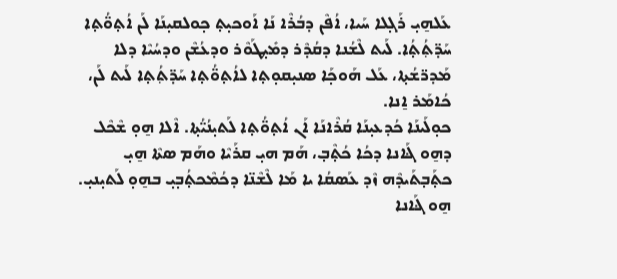ܥܰܠܗ̱ܝ̣ ܪܰܓ̣ܠܐ ܚܰܝܐ، ܐܳܦܶܢ ܕܒܳܪܶܐ ܢܰܐ ܐܰܘܟܝ̣ܬ̣ ܟ̣ܘܠܩܝ̣ܢܰܐ ܠܰܢ ܐܳܬ̣ܘ̈ܳܬ̣ܐ ܚܰܕ̈ܬ݂ܳܬ̣ܳܐ. ܠܰܝܬ ܠܶܫܳܢܐ ܕܩܳܕܶܪ ܕܡܺܝ̣ܛܰܘܶܪ ܘܕܥܳܫܶܢ ܘܕܚܳܝܶܐ ܕܠܐ ܡܰܕܪ̈ܫܳܬ̣ܐ، ܥܰܠ ܗܰܘܟ̣ܰܐ ܣܢܝ̣ܩܘ̣ܬ̣ܐ ܠܐܳܬ̣ܘ̈ܳܬ̣ܐ ܚܰܕ̈ܬ݂ܳܬ̣ܐ ܠܰܝܬ ܠܰܢ، ܟܳܐܡܰܪ ܐ̱ܢܐ.
ܟܘ̣ܠܰܝܢܰܐ ܟܳܕܥܝ̣ܢܰܐ ܩܳܪܶܐܢܰܐ ܐܰܢ ܐܳܬ̣ܘ̈ܳܬ̣ܐ ܠܰܬܝ̣ܢܳܝ̈ܳܬ̣ܐ. ܐܶܠܐ ܗ̱ܘ̣ ܫܶܟܶܠ ܕܗ̱ܘ ܔܰܐܢܐ ܕܟܳܐ ܟܳܬ̣ܶܒ̣، ܗܰܡ ܗܝ̣ ܩܪܰܝܶܐ ܘܗܰܡ ܣܬܶܐ ܗ̱ܝ̣ ܟܬ̣ܰܒ̣ܬܰܝܕܶܗ ܙܶܕ ܥܰܣܩܳܐ ܝܐ ܡܰܐ ܠܶܫܶܢ̈ܐ ܕܟܳܡܶܟܬ̣ܳܒ̣ܝ̣ ܒܗ̱ܘ̣ ܠܰܬܝ̣ܢܝ̣.
ܗ̱ܘ ܔܰܐܢܐ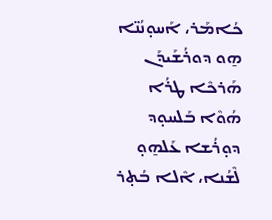ܟܳܐܡܰܪ، ܐܰܚܘ̣ܢܳܢ̈ܐ ܗ̱ܘ ܕܘܪܳܫܰܝܕܰܢ ܗܰܪܟܶܐ ܛܪܳܐ ܗܳܘܶܐ ܒܰܠܚܘ̣ܕ ܕܘ̣ܪܳܫܐ ܥܰܠܗ̱ܘ̣ ܠܶܫܳܢܐ، ܐܶܠܐ ܒܳܬ̣ܪ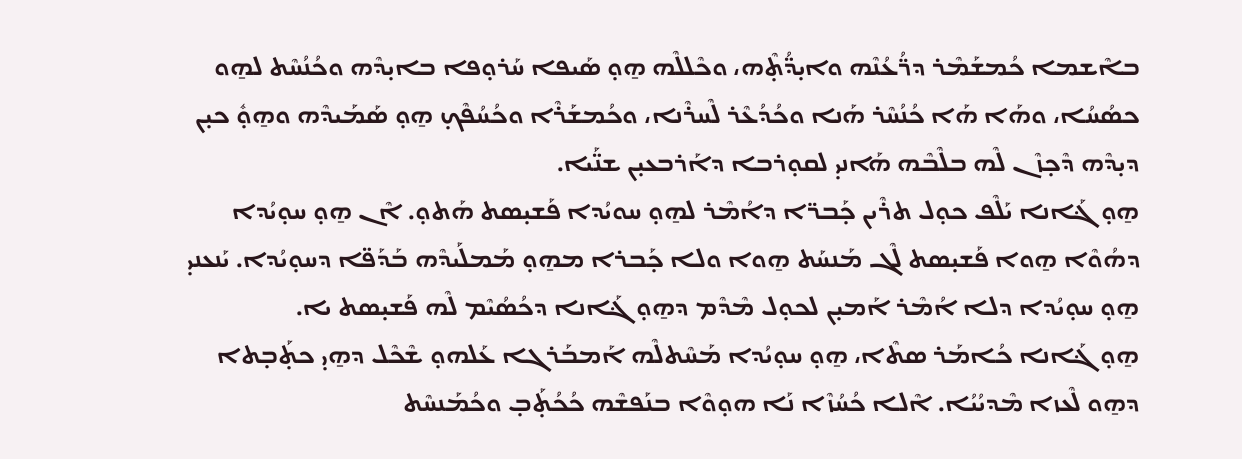ܒܐܶܫܡܐ ܟܳܡܫܰܡܶܪ ܕܪ̈ܳܥܳܢܶܗ ܘܐܝ̣ܕ̈ܳܬ̣ܶܗ، ܘܟܶܠܠܶܗ ܗ̱ܘ̣ ܣܰܝܦܐ ܚܰܪܘ̣ܦܐ ܒܐܝ̣ܕܶܗ ܘܟܳܢܳܚܶܬ ܠܗ̱ܘ ܟܣܳܚܳܐ، ܘܗܰܐ ܗܰܐ ܟܳܢܳܚܶܪ ܗܰܢܐ ܘܟܳܕܳܥܶܪ ܠܶܚܪܶܢܐ، ܘܟܳܡܫܰܪܶܐ ܘܟܳܚܳܦܶܟ̣ ܗ̱ܘ̣ ܣܰܡܰܝܕܶܗ ܘܗ̱ܘ̣ܽ ܟܝ̣ܢ ܕܝ̣ܕܶܗ ܕܶܟ̣ܙܶܢ ܠܶܗ ܒܠܶܒܶܗ ܗܰܐܢܝ̣ ܠܩܘ̣ܪܒܐ ܕܐܰܪܒܥܝ̣ܢ ܫܢ̈ܰܝܐ.
ܗ̱ܘ̣ ܔܰܐܢܐ ܝܰܠܶܦ ܟܘ̣ܠ ܬܪܶܝܢ ܟ̣ܰܒܪ̈ܐ ܕܐܳܡܶܪ ܠܗ̱ܘ̣ ܚܘܝܳܕܐ ܦܰܫܝ̣ܣܬ ܗܰܬܘ̣. ܐܶܢ ܗ̱ܘ̣ ܚܘ̣ܝܳܕܐ ܕܗܳܘܶܐ ܗ̱ܘܐ ܦܰܫܝ̣ܣܬ ܠܶܓ ܡܰܢܚܰܬ ܗ̱ܘܐ ܘܠܐ ܟ̣ܰܒܪܐ ܡܗ̱ܘ̣ ܡܰܡܠܰܝܕܶܗ ܒܰܕܰܦ̈ܐ ܕܚܘ̣ܝܳܕܐ. ܝܰܢܥܢܝ̣ ܗ̱ܘ̣ ܚܘ̣ܝܳܕܐ ܕܠܐ ܐܳܡܶܪ ܐܰܡܝ̣ܢ ܠܟܘ̣ܠ ܡܶܕܶܡ ܕܗ̱ܘ̣ ܔܰܐܢܐ ܕܟܳܣܳܝܶܡ ܠܶܗ ܦܰܫܝ̣ܣܬ ܝܐ.
ܗ̱ܘ̣ ܔܰܐܢܐ ܟܳܐܡܰܪ ܣܬܶܐ، ܗ̱ܘ̣ ܚܘ̣ܝܳܕܐ ܡܰܚܶܬܠܶܗ ܐܰܡܒܰܪܓܐ ܥܰܠܗܘ̣ ܫܶܟܶܠ ܕܗ̱ܝ̣ ܟܬ̣ܰܒ̣ܬܐ ܕܗ̱ܘ ܠܶܥܙܐ ܡܶܕܝܳܝܳܐ. ܐܶܠܐ ܟܳܚܳܙܶܐ ܢܰܐ ܗܘ̣ܘܶܐ ܒܢܰܦܫܶܗ ܟܳܟܳܬ̣ܰܒ̣ ܘܟܳܡܰܢܚܶܬ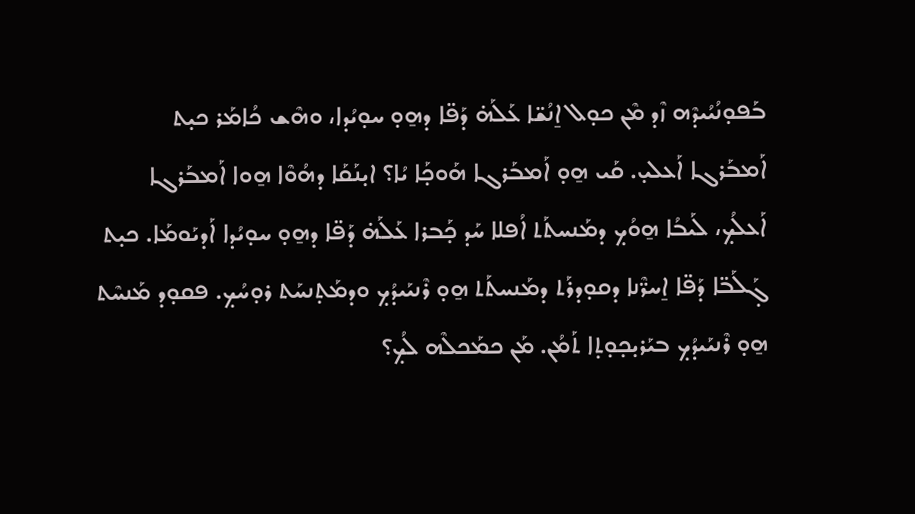ܒܰܦܘ̣ܢܳܝܳܝܕܶܗ ܙܶܕ ܡܶܢ ܟܘ̣ܠ ܐ̱ܢܳܫ̈ܐ ܥܰܠܰܗ̇ ܕܰܦ̈ܐ ܕܗ̱ܘ̣ ܚܘ̣ܝܳܕܐ، ܘܗܶܫ ܟܳܐܡܰܪ ܟܝ̣ܬ ܐܰܡܒܰܪܓܐ ܐܰܥܠܝ̣. ܩܰܝ ܗ̱ܘ̣ ܐܰܡܒܰܪܓܐ ܗܰܘܟ̣ܰܐ ܝܳܐ؟ ܐܝ̣ܢܰܩܰܐ ܕܗܳܘܶܐ ܗ̱ܘܐ ܐܰܡܒܰܪܓܐ ܐܰܥܠܳܟ̣، ܠܰܝܒܳܐ ܗ̱ܘܳܟ̣ ܕܡܰܢܚܬܰܬ ܐܳܦܠܐ ܚܰܕ ܟ̣ܰܒܪܐ ܥܰܠܰܗ̇ ܕܰܦ̈ܐ ܕܗ̱ܘ̣ ܚܘ̣ܝܳܕܐ ܐܰܕܝܰܘܡܰܐ. ܟܝ̣ܬ ܓ̣ܰܠܰܒ̈ܐ ܕܰܦ̈ܐ ܐ̱ܚܪ̈ܶܢܐ ܕܩܘ̣ܕܪܰܬ ܕܡܰܢܚܬܰܬ ܗ̱ܘ̣ ܪܶܢܝܰܝܕܳܟ̣ ܘܕܡܰܬ̣ܢܚܰܬ ܪܘ̣ܚܳܟ̣. ܦܩܘ̣ܕ ܡܰܢܚܶܬ ܗ̱ܘ̣ ܪܶܢܝܰܝܕܳܟ̣ ܒܝܰܪܝ̣ܟ̣ܘ̣ܬ̣ܐ ܬܰܡܳܢ. ܡܰܢ ܟܡܰܟܠܶܗ ܠܳܟ̣؟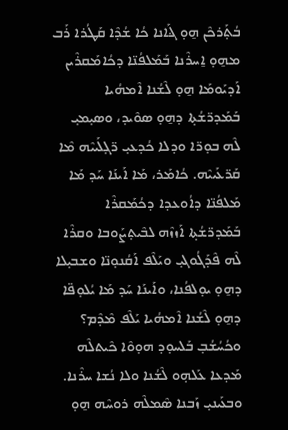ܒܳܬ̣ܰܪܟܶܢ ܗ̱ܘ̣ ܔܰܐܢܐ ܟܳܐ ܫܳܕܶܐ ܩܰܛܳܪܐ ܪܰܒ ܡܗ̱ܘ̣ ܐ̱ܚܪܶܢܐ ܒܰܡܰܠܦܳܢ̈ܐ ܕܟܳܐܡܰܩܪܶܝܢ ܐܰܕܝܰܘܡܰܐ ܗ̱ܘ̣ ܠܶܫܳܢܐ ܐܶܡܗܳܝܐ ܒܰܡܰܕܪ̈ܫܳܬ̣ܐ ܕܗ̱ܘ̣ ܣܘܶܝܕ، ܘܣܝ̣ܡܝ̣ ܠܶܗ ܒܘ̣ܪ̈ܐ ܘܕܠܐ ܟܳܕܥܝ̣ ܪ̈ܓ̣ܠܰܝܝܶܗ ܡܶܐ ܩܰܪ̈ܥܰܝܝܶܗ. ܟܳܐܡܰܪ، ܡܰܐ ܐܰܝܢܰܐ ܚܰܕ ܡܰܐ ܡܰܠܦܳܢ̈ܐ ܕܐܳܘܥܕܐ ܕܟܳܡܰܩܪܶܐ ܒܰܡܰܕܪ̈ܫܳܬ̣ܐ ܐܰܙܙܶܗ ܠܒܶܝܬ̣ܨܰܘܒܐ ܘܩܪܶܐ ܠܶܗ ܦܶܕܰܓܳܘܓܝ̣ ܘܝܰܠܶܦ ܐܰܩܳܢܘ̣ܢ̈ܐ ܘܫܒܝ̣ܠܐ ܕܗ̱ܘ̣ ܝܘ̣ܠܦܳܢܐ، ܘܐܰܝܢܰܐ ܚܰܕ ܡܰܐ ܝܳܠܘ̣ܦ̈ܐ ܕܗ̱ܘ̣ ܠܶܫܳܢܐ ܐܶܡܗܳܝܐ ܝܰܠܶܦ ܡܶܕܶܡ؟ ܘܟܳܚܳܫܳܒ̣ ܒܰܠܚܘ̣ܕ ܗܘ̣ܘܶܐ ܟܶܝܬܠܶܗ ܡܰܕܥܐ ܥܰܠܗ̣ܘ ܠܶܫܳܢܐ ܘܠܐ ܢܳܫܐ ܚܪܶܢܐ. ܘܒܥܰܝܢܝ̣ ܙܰܒܢܐ ܣܶܡܠܶܗ ܪܘܚܶܗ ܗ̱ܘ̣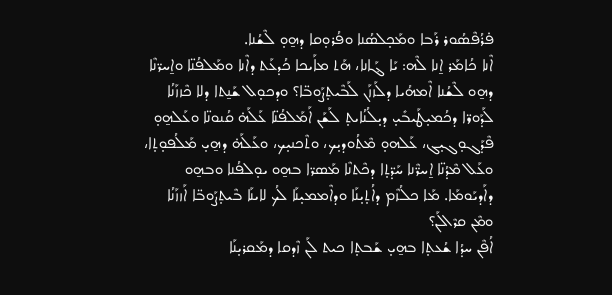ܦ̇ܪܳܦܶܣܳܘܪ ܪܰܒܐ ܘܡܰܟ̣ܠܣܳܢܐ ܘܦܳܪܘ̣ܩܐ ܕܗ̱ܘ̣ ܠܶܫܳܢܐ.
ܐܶܢܐ ܟܳܐܡܰܪ ܐ̱ܢܐ ܠܶܗ: ܝܰܐ ܔܰܐܢܐ، ܗܰܬ ܡܐܰܝܟܐ ܟܳܕܥܰܬ ܕܐܶܢܐ ܘܡܰܠܦܳܢ̈ܐ ܘܐ̱ܚܪ̈ܢܶܐ ܕܗ̱ܘ ܠܶܫܳܢܐ ܐܶܡܗܳܝܐ ܕܠܰܙܙܰܢ ܠܰܒܶܝܬ̣ܨܰܘܒ̈ܐ؟ ܘܕܟܘ̣ܠ ܫܰܢ̱ܬܐ ܕܠܐ ܟܶܙܙܰܢܳܐ  ܠܰܕܰܘܪ̈ܐ ܕܟܳܡܝ̣ܛܰܝܒܺܝ̣ ܕܝ̣ܠܳܢܳܐܝܬ̣ ܠܰܫܰܢ ܐܰܡܰܠܦܳܢ̈ܐ ܥܰܠܰܗ̇ ܩܳܢܘܢ̈ܐ ܘܥܰܠܗ̱ܘ̣ ܦܶܕܰܓܘ̣ܓܝ̣ܓ، ܥܰܠܗܘ̣ ܡܶܬܳܘܕܝ̣ܟ، ܘܬܶܟܢܝ̣ܟ، ܘܥܰܠܰܗ̇ ܕܗ̱ܝ̣ ܡܰܠܳܦܘ̣ܬ̣ܐ، ܘܥܰܠ ܡܶܕܳܢ̈ܐ ܐ̱ܚܪ̈ܶܢܐ ܚܰܕ̈ܬ̣ܐ ܕܟܶܬܢܶܐ ܡܰܣܪ̈ܐ ܒܗ̱ܘ ܝܘ̣ܠܦܳܢܐ ܘܒܗ̱ܘ ܕܐܰܕܝܰܘܡܰܐ. ܡܰܐ ܟܠܳܙܶܡ ܕܐܳܬ̣ܝ̣ܢܰܐ ܘܕܐܶܡܡܝ̣ܢܰܐ ܠܳܟ ܠܐܝܢܰܐ ܒܶܝܬ̣ܨܰܘܒ̈ܐ ܐܰܙܙܰܢܳܐ ܘܡܶܢ ܩܖܶܐܠܰܢ؟
ܐܳܦܶܢ ܚܕܳܐ ܫܳܥܬ̣ܐ ܒܗ̱ܝ̣ ܫܰܒܬ̣ܐ ܟܝܬ ܠܰܢ ܙܶܕܩܐ ܕܡܰܩܪܝ̣ܢܰܐ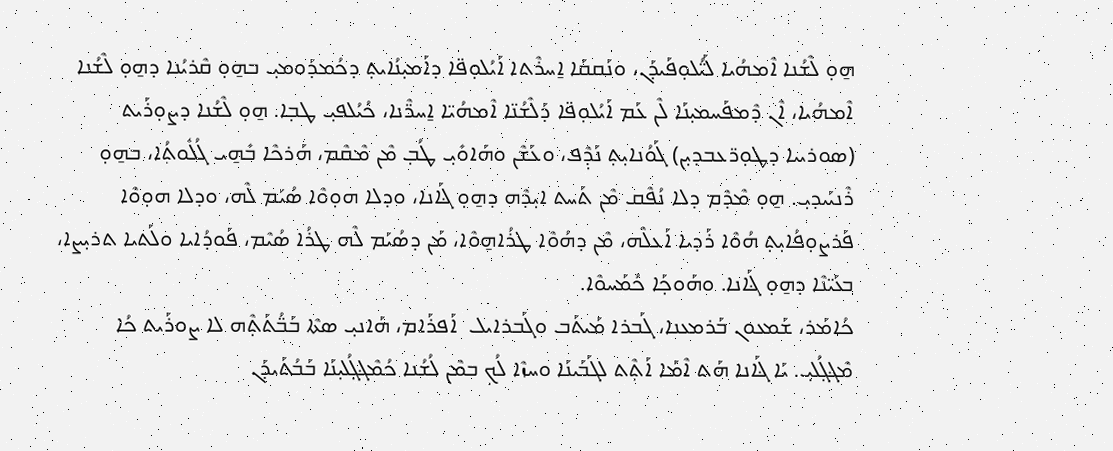ܗ̱ܘ̣ ܠܶܫܳܢܐ ܐܶܡܗܳܝܐ ܠܰܝ̈ܳܠܘ̣ܦܰܝܕܰܢ، ܘܢܰܩܩܰܐ ܐ̱ܚܪܶܬܐ ܐܰܝܳܠܘ̣ܦ̈ܐ ܕܐܰܡܝ̣ܢܳܐܝܬ̣ ܕܟܳܡܕܰܘܡܝ̣ ܒܗ̱ܘ̣ ܩܶܪܝܳܢܐ ܕܗ̱ܘ̣ ܠܶܫܳܢܐ ܐܶܡܗܳܝܐ، ܐܶܢ ܕܶܡܦܰܚܡܝ̣ܢܰܐ ܠܶܢ ܥܰܡ ܐܰܝܳܠܘ̣ܦ̈ܐ ܕܰܠܶܫܳܢ̈ܐ ܐܶܡܗܳܝ̈ܐ ܐ̱ܚܪ̈ܶܢܐ، ܟܳܝܳܠܦܝ̣ ܛܒ̣ܐ. ܗ̱ܘ̣ ܠܶܫܳܢܐ ܕܨܘ̣ܪܰܝܬ (ܣܘܪܝܝܐ ܕܛܘ̣ܪ̈ܥܒܕܝ̣ܢ) ܓܰܘܳܢܐܝ̣ܬ̣ ܢܰܕ̣ܶܦ، ܘܥܰܫܶܢ ܘܗܰܐܘܺܝ̣ ܛܳܒ̣ ܡܶܢ ܡܶܩܶܡ، ܗܰܪܟܶܐ ܒܺܗ̱ܝ ܓܳܠܽܘܬ݂ܳܐ، ܒܗ̱ܘ̣ ܪܶܢܝܰܝܕܝ̣. ܗ̱ܘ̣ ܡܶܕܶܡ ܕܠܐ ܢܳܦܶܩ ܡܶܢ ܬܰܚܬ ܐܝ̣ܕܶܗ ܕܗ̱ܘ̣ ܔܰܐܢܐ، ܘܕܠܐ ܗܘ̣ܘܶܐ ܣܳܝܰܡ ܠܶܗ، ܘܕܠܐ ܗܘ̣ܘܶܐ ܦܰܪܨܘ̣ܦܳܐܝ̣ܬ̣ ܗܳܘܶܐ ܪܰܕܝܐ ܐܰܥܠܶܗ، ܡܶܢ ܕܗܳܘܶܐ ܛܪܳܐܗ̱ܘܶܐ، ܡܰܢ ܕܣܳܝܰܡ ܠܶܗ ܛܪܳܐ ܣܳܝܶܡ، ܦܰܘܕܳܐܝܐ ܘܠܰܬܝܐ ܬܪܝ̣ܨܐ، ܒܥܰܝ̈ܢܶܐ ܕܗ̱ܘ̣ ܔܰܐܢܐ. ܘܗܰܘܟ̣ܰܐ ܟܳܡܰܚܘܶܐ.
ܟܳܐܡܰܪ، ܫܰܡܥܘܢ ܒܰܪܡܥܢܐ، ܓܰܒܪܐ ܡܰܝܬܰܒ ܘܓܰܒܪܐܝܠ  ܐܰܦܪܰܐܡ، ܗܰܐܢܝ̣ ܣܬܶܐ ܒܰܒ̈ܳܬܰܬ̣ܶܗ ܠܐ ܨܘܪܰܝܬ ܟܳܐ ܡܶܔܓ̣ܳܠܝ̣. ܝܰܐ ܔܰܐܢܐ ܗܰܬ ܐܶܡܰܐ ܐܰܬ̣ܶܬ ܠܓܰܒܰܝܢܰܐ ܘܚܙܶܐ ܠܳܟ̣ ܒܡܶܢ ܠܳܫܳܢܐ ܟܳܡܶܔܓ̣ܳܠܝ̣ܢܰܐ ܒܰܒܳܬܰܝܕܰܢ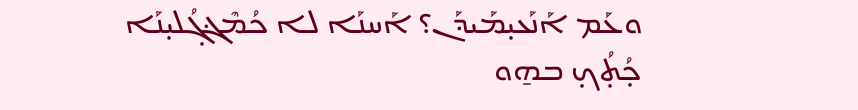ܘܥܰܡ ܐܰܢܰܥܝ̣ܡܰܝܕܰܢ؟ ܐܰܚܢܰܐ ܠܐ ܟܳܡܶܔܓ̣ܳܠܝ̣ܢܰܐ ܟ̣ܳܬ̣ܳܟ̣ ܒܗ̱ܘ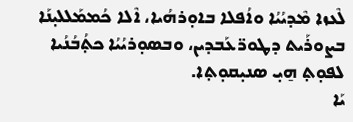ܠܶܥܙܐ ܡܶܕܝܳܝܳܐ ܘܐܳܦܠܐ ܒܐܘ̣ܪܗܳܝܐ، ܐܶܠܐ ܟܳܡܡܰܠܠܝ̣ܢܰܐ ܒܨܘܪܰܝܬ ܕܛܘܪ̈ܥܰܒܕܝܢ، ܘܒܣܘ̣ܪܝܳܝܳܐ ܟܬ̣ܳܒܳܢܳܝܐ ܠܦܘ̣ܬ̣ ܗ̱ܝ̣ ܣܢܝ̣ܩܘ̣ܬ̣ܐ.
ܝܰܐ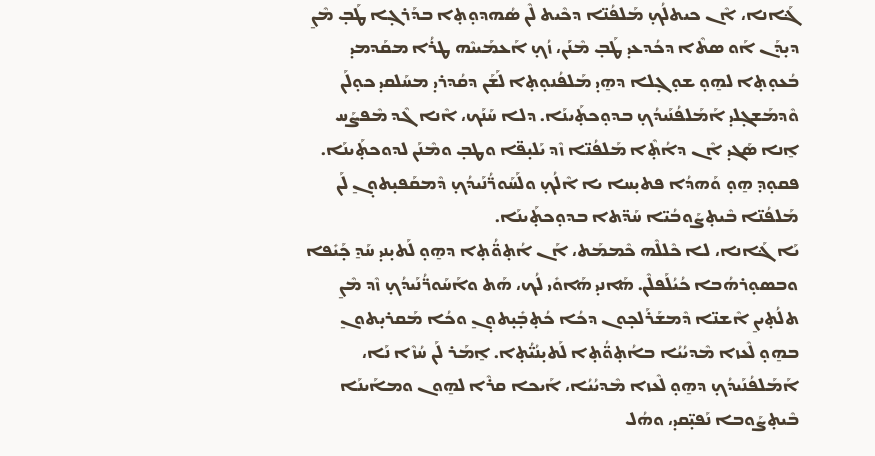ܔܰܐܢܐ، ܐܶܢ ܟܝܬܠܳܟ̣ ܡܰܠܦܳܢ̈ܐ ܕܟܶܝܬ ܠܶܢ ܣܳܗܕܘ̣ܬ̣ܐ ܒܕܰܪܓ̣ܐ ܛܰܒ̣ ܡܶܢ̱ ܕܝ̣ܕܰܢ ܐܰܘ ܣܬܶܐ ܕܟܳܕܥܝ̣ ܛܰܒ̣ ܡܶܢܰܢ، ܙܳܟ̣ ܐܰܥܡܰܝܝܶܗ ܛܪܳܐ ܡܩܰܕܡܝ̣ ܒܳܥܘ̣ܬ̣ܐ ܠܗ̱ܘ̣ ܫܘ̣ܓ̣ܠܐ ܕܗ̱ܝ̣ ܡܰܠܦܳܢܘ̣ܬ̣ܐ ܠܰܫܰܢ ܕܩܳܕܪܝ̣ ܡܚܰܠܩܝ̣ ܟܘ̣ܠܰܢ ܘܶܕܡܰܫܓ̣ܠܝ̣ ܐܰܡܰܠܦܳܢܰܝܕܳܟ̣ ܒܕܘ̣ܟܬ̣ܰܝܢܰܐ. ܕܠܐ ܚܰܢܰܟ، ܐܶܢܐ ܓܶܕ ܡܶܦܨܰܚ ܐ̱ܢܐ ܣܰܓܝ̣ ܐܶܢ ܕܐܳܬ̣ܶܐ ܡܰܠܦܳܢ̈ܐ ܙܶܕ ܝܰܠܝ̣ܦ̈ܐ ܘܛܒ̣ ܘܡܶܢܰܢ ܠܕܘܟܬ̣ܰܝܢܰܐ. ܦܩܘ̣ܕ̣ ܗ̱ܘ̣ ܘܰܗܕܳܐ ܦܬܝ̣ܚܐ ܝܐ ܐܶܠܳܟ̣ ܘܠܰܚܰܘܪ̈ܳܢܰܝܕܳܟ̣ ܕܶܡܩܰܦܝ̣ܬܘ̣ܢ̱ ܠܰܢ ܡܰܠܦܳܢ̈ܐ ܒܶܝܬ̣ܨܰܘܒܳܝ̈ܐ ܚܰܕ̈ܬܐ ܒܕܘ̣ܟܬ̣ܰܝܢܰܐ.
ܝܰܐ ܔܰܐܢܐ، ܠܐ ܟܶܠܠܶܗ ܟܶܡܡܰܬ، ܐܰܢ ܐܳܬ̣ܘ̈ܳܬ̣ܐ ܕܗ̱ܘ̣ ܠܰܬܝ̣ܢܝ̣ ܚܰܕ̱ ܟ̣ܰܝܺܦܐ ܘܒܣܘ̣ܪܗܳܒܐ ܟܳܝܳܠܰܦܠܶܢ. ܗܰܐܢܝ̣ ܗܰܐܘܺܝ ܠܳܟ، ܗܰܬ ܘܐܰܚܰܘܪ̈ܳܢܰܝܕܳܟ̣ ܙܶܕ ܡܶܢ̱ ܬܠܳܬ̣ܝܢ̱ ܐܶܫܢ̈ܐ ܕܶܡܫܰܪܰܠܟ̣ܘܢ ܕܟܳܐ ܟܳܬ̣ܒ̣ܺܝ̣ܬܘ̣ܢ̱ ܘܟܳܐ ܡܰܩܪܝ̣ܬܘܢ̱ ܒܗ̱ܘ̣ ܠܶܥܙܐ ܡܶܕܝܳܝܳܐ ܒܐܳܬ̣ܘ̈ܳܬ̣ܐ ܠܰܬܝ̣ܢܳܝ̈ܳܬ̣ܐ. ܐ̱ܡܰܪ ܠܰܢ ܚܳܙܶܐ ܢܰܐ، ܐܰܡܰܠܦܳܢܰܝܕܳܟ̣ ܕܗ̱ܘ̣ ܠܶܥܙܐ ܡܶܕܝܳܝܳܐ، ܐܰܝܟܐ ܩܪܶܐ ܠܗ̱ܘܢ ܘܡܐܰܝܢܰܐ ܒܶܝܬ̣ܨܰܘܒܐ ܢܰܦܝ̣̈ܩܝ̣، ܘܗܳܠ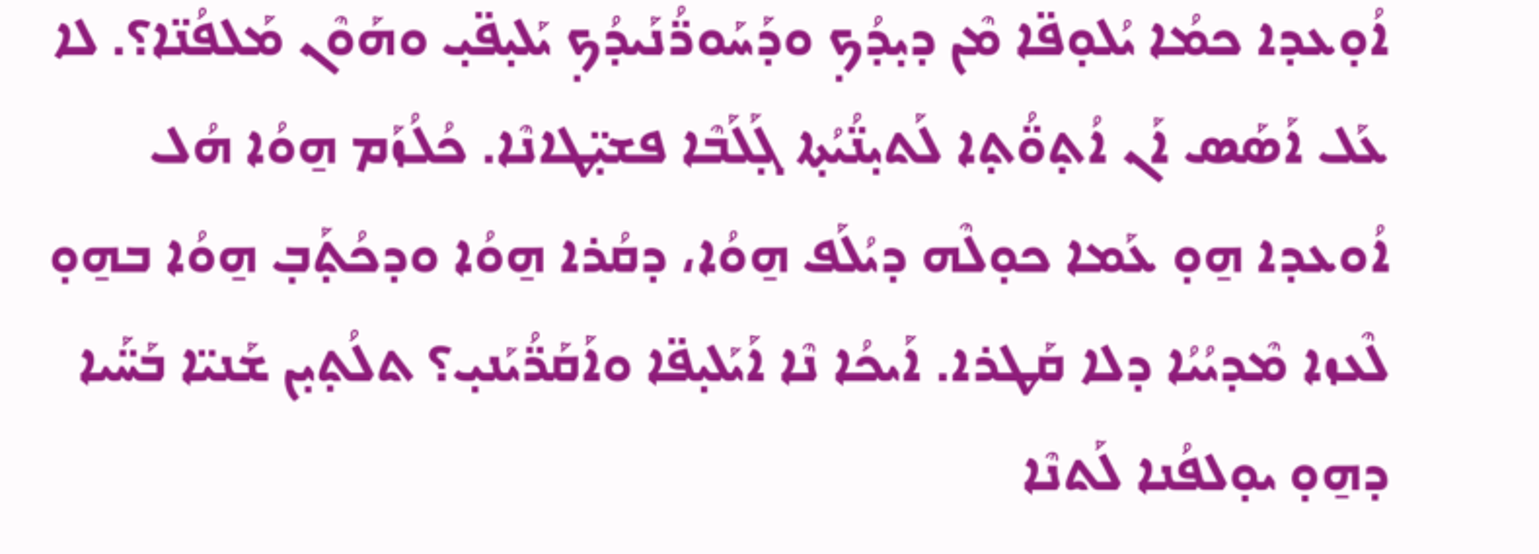ܐܳܘ̣ܥܕܐ ܟܡܳܐ ܝܳܠܘ̣ܦ̈ܐ ܡܶܢ ܕܝ̣ܕܳܟ̣ ܘܕܰܚܰܘܪ̈ܳܢܰܝܕܳܟ̣ ܝܰܠܝ̣ܦ̈ܝ̣ ܘܗܰܘܶܢ ܡܰܠܦܳܢ̈ܐ؟. ܠܐ ܥܰܠ ܐܰܣܰܣ ܐܰܢ ܐܳܬ̣ܘ̈ܳܬ̣ܐ ܠܰܬܝ̣ܢ̈ܳܝܳܬ̣ܐ ܓ̣ܰܠܰܒܶܐ ܦܫܝ̣̈ܛܐܢܶܐ. ܟܳܠܳܙܰܡ ܗ̱ܘܳܐ ܗܳܠ  ܐܳܘܥܕܐ ܗ̱ܘ̣ ܥܰܡܐ ܟܘ̣ܠܶܗ ܕܝܳܠܰܦ ܗ̱ܘܳܐ، ܕܩܳܪܐ ܗ̱ܘܳܐ ܘܕܟܳܬ̣ܰܒ̣ ܗ̱ܘܳܐ ܒܗ̱ܘ̣ ܠܶܥܙܐ ܡܶܕܝܳܝܳܐ ܕܠܐ ܩܰܛܪܐ. ܐܰܝܟܳܐ ܢܶܐ ܐܰܝܰܠܝ̣ܦ̈ܐ ܘܐܰܩܰܪ̈ܳܝܰܢܝ̣؟ ܬܠܳܬ̣ܝ̣ܢ ܫܰܢܝ̈ܐ ܒܰܚ̈ܰܝܐ ܕܗ̱ܘ̣ ܝܘ̣ܠܦܳܢܐ ܠܰܬܢܶܐ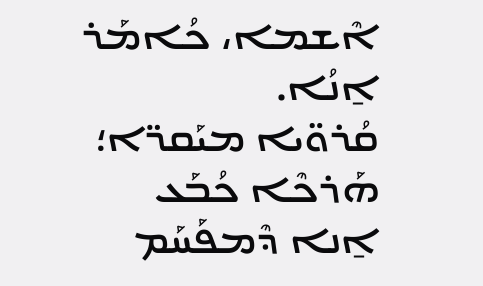ܐܶܫܡܐ، ܟܳܐܡܰܪ ܐ̱ܢܳܐ.
ܩܳܪܘ̈ܝܐ ܡܝܰܩܪ̈ܐ؛ ܗܰܪܟܶܐ ܟܳܒܰܥ ܐ̱ܢܐ ܕܶܡܦܰܚܰܡ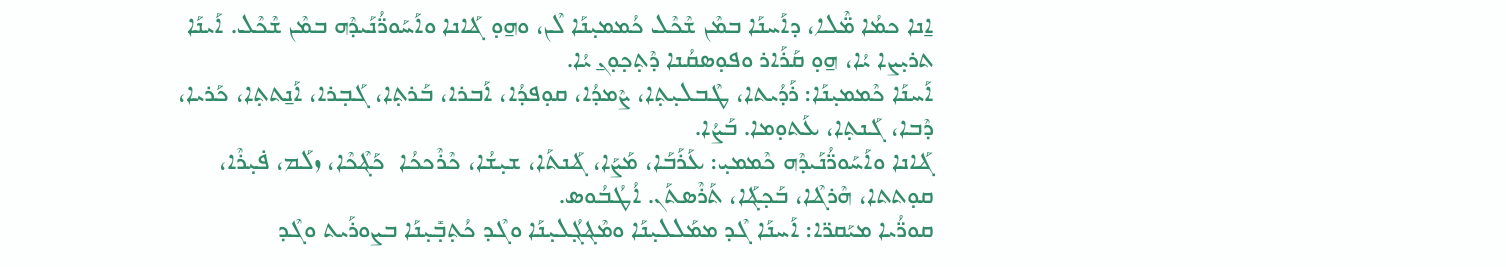ܐ̱ܢܐ ܟܡܳܐ ܡ̈ܶܠܐ، ܕܐܰܚܢܰܐ ܒܡܶܢ ܫܶܟܶܠ ܟܳܡܡܝ̣ܢܰܐ ܠܶܢ، ܘܗ̱ܘ̣ ܔܰܐܢܐ ܘܐܰܚܰܘܪ̈ܳܢܰܝܕܶܗ ܒܡܶܢ ܫܶܟܶܠ. ܐܰܝܢܰܐ ܬܪܝ̣ܨܐ ܝܳܐ، ܗ̱ܘ̣ ܩܰܪܰܐܪ ܘܦܘ̣ܣܩܳܢܐ ܕܶܬ̣ܟ̣ܘ̣ܢ̱ ܝܳܐ.
ܐܰܚܢܰܐ ܟܶܡܡܝ̣ܢܰܐ: ܪܰܕܳܝܬܐ، ܛܶܒܠܝ̣ܬ̣ܐ، ܨܶܡܕܳܐ، ܩܘ̣ܦܕܳܐ، ܐܰܒܪܐ، ܒܰܪܬ̣ܐ، ܓܰܒ̣ܪܐ، ܐܰܢ̱ܬܬ̣ܐ، ܟܰܪܝܐ، ܕܶܒܐ، ܓܰܢܬ̣ܐ، ܥܰܬܘ̣ܡܐ. ܒܰܨܳܐ.
ܔܰܐܢܐ ܘܐܰܚܰܘܪ̈ܳܢܰܝܕܶܗ ܟܶܡܡܝ̣: ܥܰܪܰܒܰܐ، ܡܰܨܰܐ، ܔܰܢܬܰܐ، ܫܝ̣ܫܳܐ، ܟܶܪܶܟܟܳܐ  ܟܰܔܶܟܶܐ، ܙܠܰܡ، ܦ̇ܝ̣ܪܶܐ، ܩܘ̣ܬܬܐ، ܗܶܪܔܶܐ، ܒܰܟ̣ܔܰܐ، ܬܰܪܶܣܬܰܢ. ܐܳܛܳܒܳܘܣ.
ܩܘܪ̈ܳܝܐ ܡܝܰܩܪ̈ܐ: ܐܰܚܢܰܐ ܓܶܕ ܡܡܰܠܠܝ̣ܢܰܐ ܘܡܶܔܓ̣ܳܠܝ̣ܢܰܐ ܘܓܶܕ ܟܳܬ̣ܒ̣ܺܝ̣ܢܰܐ ܒܨܘܪܰܝܬ ܘܓܶܕ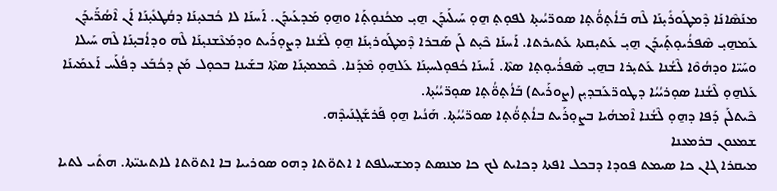ܡܢܰܣܶܐܢܰܐ ܕܶܡܛܰܘܪܺܝ̣ܢܰܐ ܠܶܗ ܒܰܐܳܬ̣ܘ̈ܳܬ̣ܐ ܣܘܪ̈ܝܳܝܬ̣ܐ ܠܦܘ̣ܬ̣ ܗ̱ܘ̣ ܚܰܝܠܰܝܕܰܢ ܗ̱ܝ̣ ܡܟܳܢܘ̣ܬ̣ܰܐ ܘܗ̱ܘ̣ ܡܰܕܥܰܝܕܰܢ. ܐܰܚܢܰܐ ܠܐ ܟܳܒܥܝ̣ܢܰܐ ܕܩܳܛܥܺܝ̣ܢܰܐ ܐܰܢ ܐܶܣܳܪ̈ܰܝܕܰܢ ܥܰܡܗ̱ܝ̣ ܣܶܦܪܳܝܘ̣ܬ̣ܰܝܕܰܢ ܗ̱ܝ̣ ܥܰܬܝ̣ܩܬܐ ܥܰܬܝܪܬܐ. ܐܰܚܢܰܐ ܟܶܝ̣ܬ ܠܰܢ ܣܰܒܪܐ ܕܶܡܛܰܘܪܝ̣ܢܰܐ ܗ̱ܘ̣ ܠܶܫܳܢܐ ܕܨܘ̣ܪܰܝܬ ܘܕܡܰܥܶܫܢܝ̣ܢܰܐ ܠܶܗ ܘܕܐܳܒܝ̣ܢܰܐ ܠܶܗ ܚܰܝܠܐ ܘܚܰܝ̈ܐ ܘܕܗܳܘܶܐ ܠܶܫܳܢܐ ܥܰܬܝ̣ܪܐ ܒܗ̱ܝ̣ ܣܶܦܪܳܝܘ̣ܬ̣ܐ ܣܬܶܐ. ܐܰܚܢܰܐ ܟܳܦܘ̣ܠܚܝ̣ܢܰܐ ܥܰܠܗ̱ܘ̣ ܡܶܕܰܢܐ. ܟܶܡܡܝ̣ܢܰܐ ܣܬܶܐ ܒܫܰܝܢܐ ܒܟܘ̣ܠ ܡܰܢ ܕܟܳܒܰܥ ܕܦܳܠܰܚ ܐܰܥܡܰܝܢܰܐ ܥܰܠܗ̱ܘ̣ ܠܶܫܳܢܐ ܣܘ̣ܪܝܳܝܳܐ ܕܛܘܪ̈ܥܰܒܕܝ̣ܢ (ܨܘܪܰܝܬ) ܒܰܐܳܬ̣ܘ̈ܳܬ̣ܐ ܣܘ̣ܪ̈ܝܳܝܳܬ̣ܐ.
ܟܶܝܬܠܰܢ ܕܰܦܐ ܕܗ̱ܘ̣ ܠܶܫܳܢܐ ܐܶܡܗܳܝܐ ܒܨܘ̣ܪܰܝܬ ܒܐܳܬ̣ܘ̈ܳܬ̣ܐ ܣܘܪ̈ܝܳܝܳܬ̣ܐ. ܗܰܢܳܝܐ ܗ̱ܘ̣ ܦܰܪܫܰܓ̣ܢܰܝܕܶܗ.
ܫܡܥܘܢ ܒܪܡܥܢܐ
ܡܝܩܪܐ ܓܐܢ ܟܐ ܣܝܡܬ ܦܘܕܐ ܕܒܟܠ ܐܦܬܐ ܕܟܐܝܬ ܠܟ ܟܐ ܡܢܣܬ ܕܡܫܚܠܦܬ ܐ ܐܬܘ̈ܬܐ ܕܗܘ ܣܘܪܝܝܐ ܒܐ ܐܬܘ̈ܬܐ ܠܐܬܝܢܝ̈ܬܐ. ܗܬܺܝ ܠܬܝܐ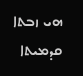ܗܝ ܙܒܬܐ ܩܕܡܝܬܐ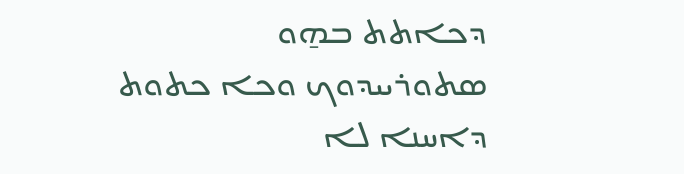ܕܟܐܬܬ ܒܗ̱ܘ ܣܬܘܪܝܝܕܘܟ ܘܟܐ ܟܬܘܬ ܕܐܚܢܐ ܠܐ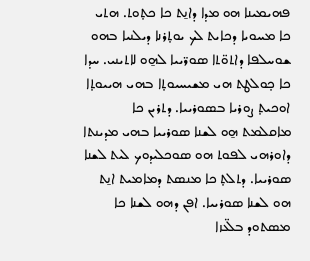ܦܗܝܡܝܢܐ ܗܘ ܡܕܐ ܕܐܢ̱ܬ ܟܐ ܟܬ̣ܘܬ. ܗܬܝ ܟܐ ܡܚܘܝܐ ܕܟܐܝܬ ܠܟ ܝܘܬ̣ܪܢܐ ܕܝܠܢܝܐ ܒܗܘ ܫܘܚܠܦܐ ܕܐܬܘ̈ܬܐ ܣܘܪ̈ܝܝܐ ܠܗ̱ܘ ܠܐܬܝܢܝ. ܚܕܐ ܟܐ ܟ̣ܘܠܛܬ ܗܝ ܡܫܝܚܝܘܬ̣ܐ ܒܗܝ ܗܝܝܘܬ̣ܐ ܐܘܟܝܬ̣ ܨܘܪܝܐ ܒܣܘܪܝܝܐ. ܕܬܪܝܢ ܟܐ ܡܐܩܠܡܬ ܗ̱ܘ ܠܫܢܐ ܣܘܪܝܝܐ ܒܗܝ ܡܕܝܢܬܐ ܕܐܘܪܗܝ ܠܦܘܬ ܗܘ ܣܘܟܠܝܕܘܟ ܠܝܬ ܠܫܢܐ ܣܘܪܝܝܐ. ܕܬܠܬ̣ ܟܐ ܡܢܣܬ ܕܡܐܡܝܬ ܐܢ̱ܬ ܗܘ ܠܫܢܐ ܣܘܪܝܝܐ. ܐܦܢ ܕܗܘ ܠܫܢܐ ܟܐ ܡܣܬܘܕ ܒܠ̈ܥܙܐ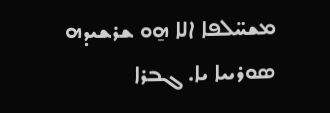ܡܫܚ̈ܠܦܐ ܐܠܐ ܗ̱ܘ ܫܪܫܝܕܗ ܣܘܪܝܝܐ ܝܐ. ܓܒܪܐ